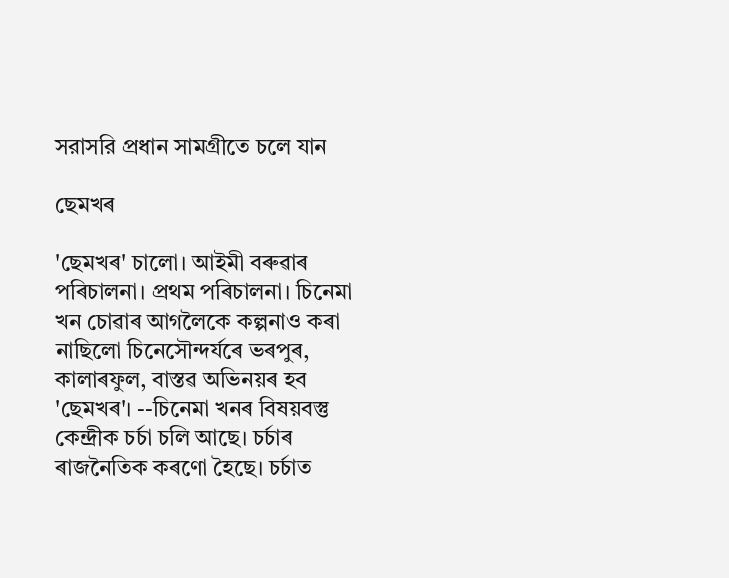সরাসরি প্রধান সামগ্রীতে চলে যান

ছেমখৰ

'ছেমখৰ' চালো। আইমী বৰুৱাৰ পৰিচালনা। প্ৰথম পৰিচালনা। চিনেমা খন চোৱাৰ আগলৈকে কল্পনাও কৰা নাছিলো চিনেসৌন্দৰ্যৰে ভৰপুৰ, কালাৰফুল, বাস্তৱ অভিনয়ৰ হব 'ছেমখৰ'। --চিনেমা খনৰ বিষয়বস্তু কেন্দ্ৰীক চৰ্চা চলি আছে। চৰ্চাৰ ৰাজনৈতিক কৰণো হৈছে। চৰ্চাত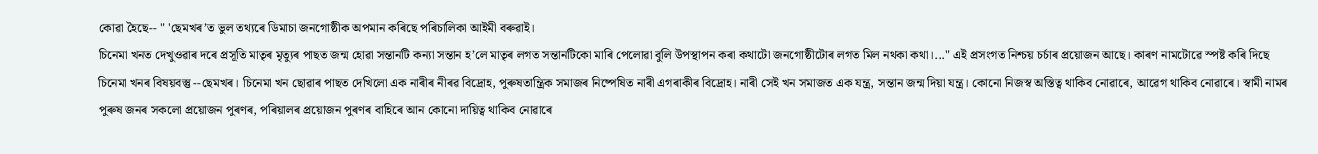কোৱা হৈছে-- " 'ছেমখৰ’ত ভুল তথ্যৰে ডিমাচা জনগোষ্ঠীক অপমান কৰিছে পৰিচালিকা আইমী বৰুৱাই।
চিনেমা খনত দেখুওৱাৰ দৰে প্ৰসূতি মাতৃৰ মৃত্যুৰ পাছত জন্ম হোৱা সন্তানটি কন্যা সন্তান হ’লে মাতৃৰ লগত সন্তানটিকো মাৰি পেলোৱা বুলি উপস্থাপন কৰা কথাটো জনগোষ্ঠীটোৰ লগত মিল নথকা কথা।..." এই প্ৰসংগত নিশ্চয় চৰ্চাৰ প্ৰয়োজন আছে। কাৰণ নামটোৱে স্পষ্ট কৰি দিছে চিনেমা খনৰ বিষয়বস্তু --ছেমখৰ। চিনেমা খন ছোৱাৰ পাছত দেখিলো এক নাৰীৰ নীৰৱ বিদ্ৰোহ, পুৰুষতান্ত্ৰিক সমাজৰ নিষ্পেষিত নাৰী এগৰাকীৰ বিদ্ৰোহ। নাৰী সেই খন সমাজত এক যন্ত্ৰ, সন্তান জন্ম দিয়া যন্ত্ৰ। কোনো নিজস্ব অস্তিত্ব থাকিব নোৱাৰে, আৱেগ থাকিব নোৱাৰে। স্বামী নামৰ পুৰুষ জনৰ সকলো প্ৰয়োজন পুৰণৰ, পৰিয়ালৰ প্ৰয়োজন পুৰণৰ বাহিৰে আন কোনো দায়িত্ব থাকিব নোৱাৰে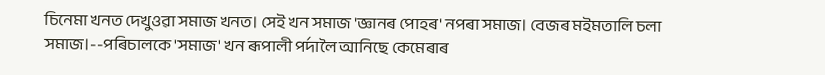চিনেমা খনত দেখুওৱা সমাজ খনত। সেই খন সমাজ 'জ্ঞানৰ পোহৰ' নপৰা সমাজ। বেজৰ মইমতালি চলা সমাজ।--পৰিচালকে 'সমাজ' খন ৰূপালী পৰ্দালৈ আনিছে কেমেৰাৰ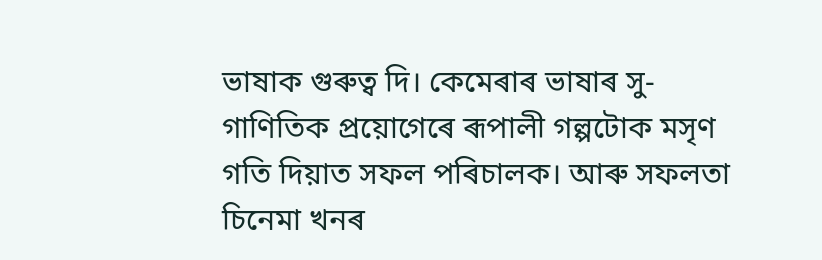ভাষাক গুৰুত্ব দি। কেমেৰাৰ ভাষাৰ সু-গাণিতিক প্ৰয়োগেৰে ৰূপালী গল্পটোক মসৃণ গতি দিয়াত সফল পৰিচালক। আৰু সফলতা চিনেমা খনৰ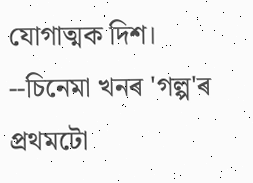যোগাত্মক দিশ।
--চিনেমা খনৰ 'গল্প'ৰ প্ৰথমটো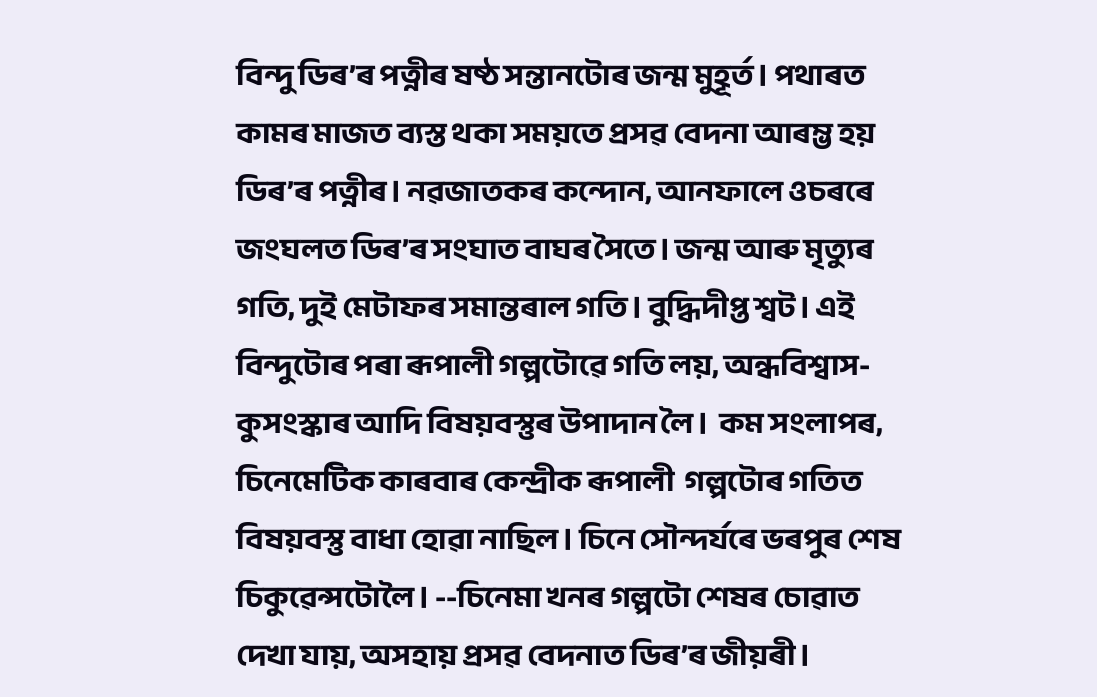বিন্দু ডিৰ’ৰ পত্নীৰ ষষ্ঠ সন্তানটোৰ জন্ম মুহূৰ্ত। পথাৰত কামৰ মাজত ব্যস্ত থকা সময়তে প্ৰসৱ বেদনা আৰম্ভ হয় ডিৰ’ৰ পত্নীৰ। নৱজাতকৰ কন্দোন, আনফালে ওচৰৰে জংঘলত ডিৰ’ৰ সংঘাত বাঘৰ সৈতে। জন্ম আৰু মৃত্যুৰ গতি, দুই মেটাফৰ সমান্তৰাল গতি। বুদ্ধিদীপ্ত শ্বট। এই বিন্দুটোৰ পৰা ৰূপালী গল্পটোৱে গতি লয়, অন্ধবিশ্বাস-কুসংস্কাৰ আদি বিষয়বস্তুৰ উপাদান লৈ।  কম সংলাপৰ, চিনেমেটিক কাৰবাৰ কেন্দ্ৰীক ৰূপালী  গল্পটোৰ গতিত বিষয়বস্তু বাধা হোৱা নাছিল। চিনে সৌন্দৰ্যৰে ভৰপুৰ শেষ চিকুৱেন্সটোলৈ। --চিনেমা খনৰ গল্পটো শেষৰ চোৱাত দেখা যায়, অসহায় প্ৰসৱ বেদনাত ডিৰ’ৰ জীয়ৰী।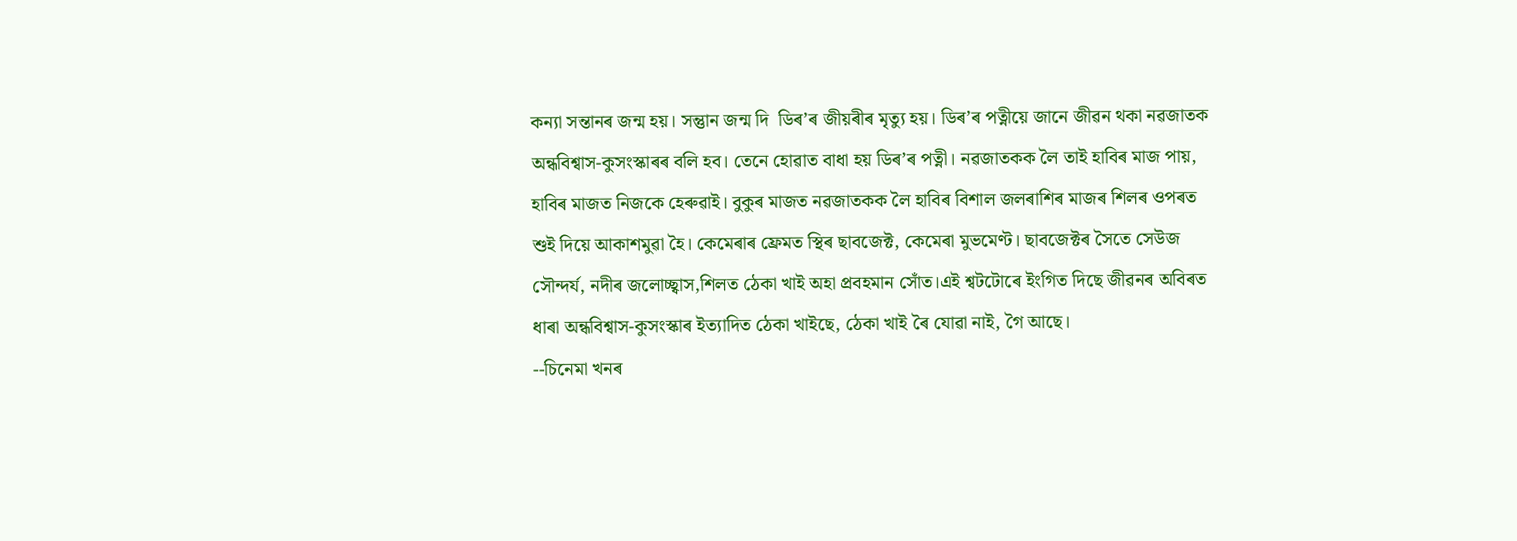কন্যা সন্তানৰ জন্ম হয়। সন্তুান জন্ম দি  ডিৰ’ৰ জীয়ৰীৰ মৃত্যু হয়। ডিৰ’ৰ পত্নীয়ে জানে জীৱন থকা নৱজাতক অন্ধবিশ্বাস-কুসংস্কাৰৰ বলি হব। তেনে হোৱাত বাধা হয় ডিৰ’ৰ পত্নী। নৱজাতকক লৈ তাই হাবিৰ মাজ পায়, হাবিৰ মাজত নিজকে হেৰুৱাই। বুকুৰ মাজত নৱজাতকক লৈ হাবিৰ বিশাল জলৰাশিৰ মাজৰ শিলৰ ওপৰত শুই দিয়ে আকাশমুৱা হৈ। কেমেৰাৰ ফ্ৰেমত স্থিৰ ছাবজেক্ট, কেমেৰা মুভমেণ্ট। ছাবজেক্টৰ সৈতে সেউজ সৌন্দৰ্য, নদীৰ জলোচ্ছ্বাস,শিলত ঠেকা খাই অহা প্ৰবহমান সোঁত।এই শ্বটটোৰে ইংগিত দিছে জীৱনৰ অবিৰত ধাৰা অন্ধবিশ্বাস-কুসংস্কাৰ ইত্যাদিত ঠেকা খাইছে, ঠেকা খাই ৰৈ যোৱা নাই, গৈ আছে।
--চিনেমা খনৰ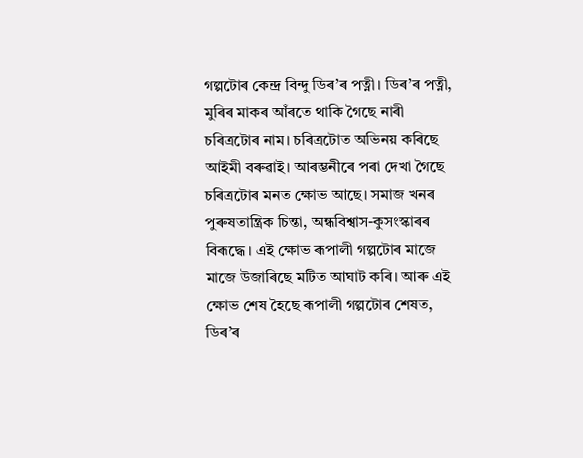গল্পটোৰ কেন্দ্ৰ বিন্দু ডিৰ’ৰ পত্নী। ডিৰ’ৰ পত্নী, মুৰিৰ মাকৰ আঁৰতে থাকি গৈছে নাৰী চৰিত্ৰটোৰ নাম। চৰিত্ৰটোত অভিনয় কৰিছে আইমী বৰুৱাই। আৰম্ভনীৰে পৰা দেখা গৈছে চৰিত্ৰটোৰ মনত ক্ষোভ আছে। সমাজ খনৰ পুৰুষতান্ত্ৰিক চিন্তা, অন্ধবিশ্বাস-কুসংস্কাৰৰ বিৰূদ্ধে। এই ক্ষোভ ৰূপালী গল্পটোৰ মাজে মাজে উজাৰিছে মটিত আঘাট কৰি। আৰু এই ক্ষোভ শেষ হৈছে ৰূপালী গল্পটোৰ শেষত, ডিৰ’ৰ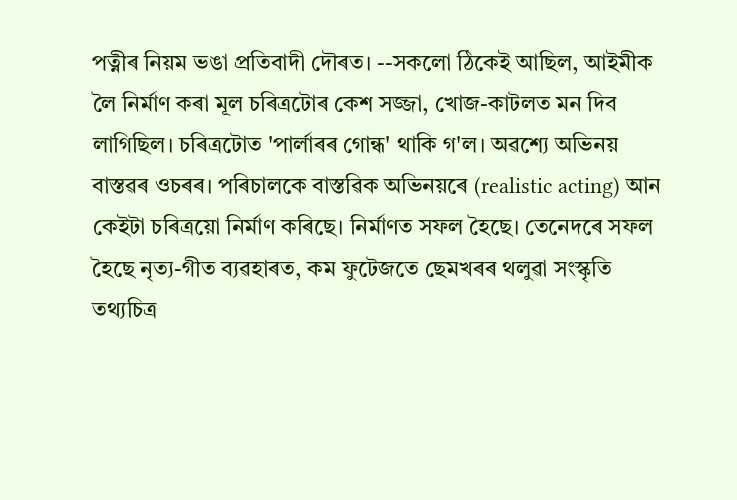পত্নীৰ নিয়ম ভঙা প্ৰতিবাদী দৌৰত। --সকলো ঠিকেই আছিল, আইমীক লৈ নিৰ্মাণ কৰা মূল চৰিত্ৰটোৰ কেশ সজ্জা, খোজ-কাটলত মন দিব লাগিছিল। চৰিত্ৰটোত 'পাৰ্লাৰৰ গোন্ধ' থাকি গ'ল। অৱশ্যে অভিনয় বাস্তৱৰ ওচৰৰ। পৰিচালকে বাস্তৱিক অভিনয়ৰে (realistic acting) আন কেইটা চৰিত্ৰয়ো নিৰ্মাণ কৰিছে। নিৰ্মাণত সফল হৈছে। তেনেদৰে সফল হৈছে নৃত্য-গীত ব্যৱহাৰত, কম ফুটেজতে ছেমখৰৰ থলুৱা সংস্কৃতি তথ্যচিত্ৰ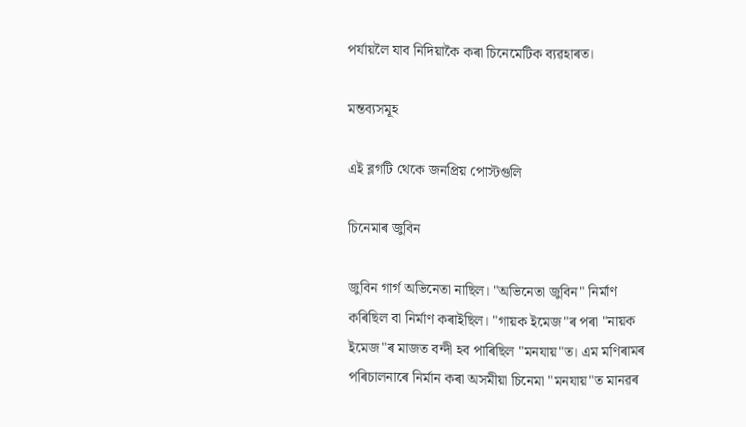পৰ্যায়লৈ যাব নিদিয়াকৈ কৰা চিনেমেটিক ব্যৱহাৰত।

মন্তব্যসমূহ

এই ব্লগটি থেকে জনপ্রিয় পোস্টগুলি

চিনেমাৰ জুবিন

জুবিন গাৰ্গ অভিনেতা নাছিল। "অভিনেতা জুবিন" নিৰ্মাণ কৰিছিল বা নিৰ্মাণ কৰাইছিল। "গায়ক ইমেজ"ৰ পৰা "নায়ক ইমেজ"ৰ মাজত বন্দী হব পাৰিছিল "মনযায়"ত। এম মণিৰামৰ পৰিচালনাৰে নিৰ্মান কৰা অসমীয়া চিনেমা "মনযায়"ত মানৱৰ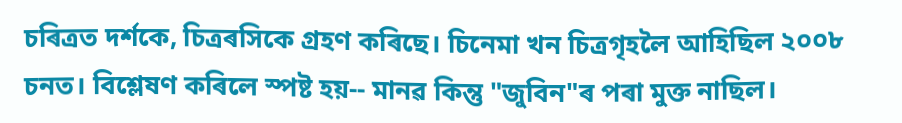চৰিত্ৰত দৰ্শকে, চিত্ৰৰসিকে গ্ৰহণ কৰিছে। চিনেমা খন চিত্ৰগৃহলৈ আহিছিল ২০০৮ চনত। বিশ্লেষণ কৰিলে স্পষ্ট হয়-- মানৱ কিন্তু "জুবিন"ৰ পৰা মুক্ত নাছিল।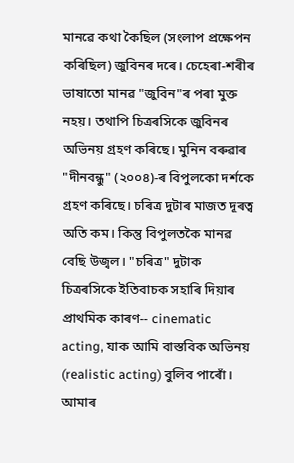মানৱে কথা কৈছিল (সংলাপ প্ৰক্ষেপন কৰিছিল) জুবিনৰ দৰে। চেহেৰা-শৰীৰ ভাষাতো মানৱ "জুবিন"ৰ পৰা মুক্ত নহয়। তথাপি চিত্ৰৰসিকে জুবিনৰ অভিনয় গ্ৰহণ কৰিছে। মুনিন বৰুৱাৰ "দীনবন্ধু" (২০০৪)-ৰ বিপুলকো দৰ্শকে গ্ৰহণ কৰিছে। চৰিত্ৰ দুটাৰ মাজত দূৰত্ব অতি কম। কিন্তু বিপুলতকৈ মানৱ বেছি উজ্বল। "চৰিত্ৰ" দুটাক চিত্ৰৰসিকে ইতিবাচক সহাৰি দিয়াৰ প্ৰাথমিক কাৰণ-- cinematic acting, যাক আমি বাস্তবিক অভিনয় (realistic acting) বুলিব পাৰোঁ। আমাৰ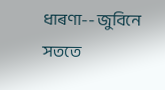ধাৰণা-- জুবিনে সততে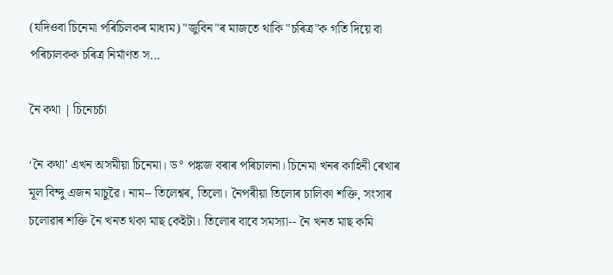(যদিওবা চিনেমা পৰিচিলকৰ মাধ্যম) "জুবিন"ৰ মাজতে থাকি "চৰিত্ৰ"ক গতি দিয়ে বা পৰিচালকক চৰিত্ৰ নিৰ্মাণত স...

নৈ কথা | চিনেচৰ্চা

‘নৈ কথা’ এখন অসমীয়া চিনেমা। ড° পঙ্কজ বৰাৰ পৰিচালনা। চিনেমা খনৰ কাহিনী ৰেখাৰ মূল বিন্দু এজন মাচুৱৈ। নাম-- তিলেশ্বৰ, তিলো। নৈপৰীয়া তিলোৰ চালিকা শক্তি, সংসাৰ চলোৱাৰ শক্তি নৈ খনত থকা মাছ কেইটা। তিলোৰ বাবে সমস্যা-- নৈ খনত মাছ কমি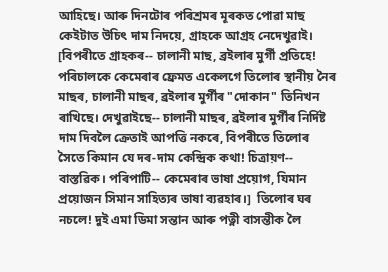আহিছে। আৰু দিনটোৰ পৰিশ্ৰমৰ মূৰকত পোৱা মাছ কেইটাত উচিৎ দাম নিদয়ে, গ্ৰাহকে আগ্ৰহ নেদেখুৱাই।  [বিপৰীতে গ্ৰাহকৰ-- চালানী মাছ, ব্ৰইলাৰ মুৰ্গী প্ৰতিহে! পৰিচালকে কেমেৰাৰ ফ্ৰেমত একেলগে তিলোৰ স্থানীয় নৈৰ মাছৰ, চালানী মাছৰ, ব্ৰইলাৰ মুৰ্গীৰ "দোকান" তিনিখন ৰাখিছে। দেখুৱাইছে-- চালানী মাছৰ, ব্ৰইলাৰ মুৰ্গীৰ নিৰ্দিষ্ট দাম দিবলৈ ক্ৰেতাই আপত্তি নকৰে, বিপৰীতে তিলোৰ সৈতে কিমান যে দৰ-দাম কেন্দ্ৰিক কথা! চিত্ৰায়ণ--  বাস্তৱিক। পৰিপাটি-- কেমেৰাৰ ভাষা প্ৰয়োগ, যিমান প্ৰয়োজন সিমান সাহিত্যৰ ভাষা ব্যৱহাৰ।]  তিলোৰ ঘৰ নচলে! দুই এমা ডিমা সন্তান আৰু পত্নী বাসন্তীক লৈ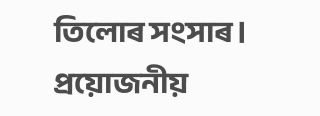তিলোৰ সংসাৰ। প্ৰয়োজনীয়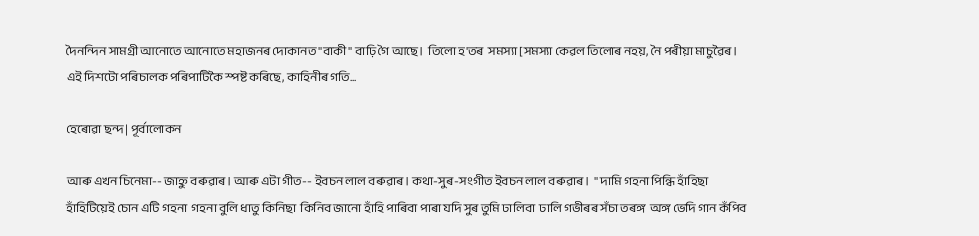দৈনন্দিন সামগ্ৰী আনোতে আনোতে মহাজনৰ দোকানত "বাকী" বাঢ়ি গৈ আছে।  তিলো হ'তৰ  সমস্যা [সমস্যা কেৱল তিলোৰ নহয়, নৈ পৰীয়া মাচুৱৈৰ। এই দিশটো পৰিচালক পৰিপাটিকৈ স্পষ্ট কৰিছে, কাহিনীৰ গতি...

হেৰোৱা ছন্দ | পূৰ্বালোকন

আৰু এখন চিনেমা-- জাহ্নু বৰুৱাৰ। আৰু এটা গীত-- ইবচন লাল বৰুৱাৰ। কথা-সুৰ-সংগীত ইবচন লাল বৰুৱাৰ।  " দামি গহনা পিন্ধি হাঁহিছা  হাঁহিটিয়েই চোন এটি গহনা  গহনা বুলি ধাতু কিনিছা  কিনিব জানো হাঁহি পাৰিবা পাৰা যদি সুৰ তুমি ঢালিবা  ঢালি গভীৰৰ সঁচা তৰঙ্গ  অঙ্গ ভেদি গান কঁপিব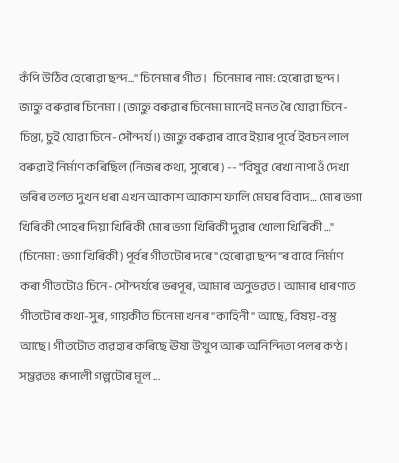কঁপি উঠিব হেৰোৱা ছন্দ..." চিনেমাৰ গীত।  চিনেমাৰ নাম: হেৰোৱা ছন্দ।  জাহ্নু বৰুৱাৰ চিনেমা। (জাহ্নু বৰুৱাৰ চিনেমা মানেই মনত ৰৈ যোৱা চিনে-চিন্তা, চুই যোৱা চিনে-সৌন্দৰ্য।) জাহ্নু বৰুৱাৰ বাবে ইয়াৰ পূৰ্বে ইবচন লাল বৰুৱাই নিৰ্মাণ কৰিছিল (নিজৰ কথা, সুৰেৰে) -- "বিষুৱ ৰেখা নাপাওঁ দেখা ভৰিৰ তলত দুখন ধৰা এখন আকাশ আকাশ ফালি মেঘৰ বিবাদ… মোৰ ভগা খিৰিকী পোহৰ দিয়া খিৰিকী মোৰ ভগা খিৰিকী দুৱাৰ খোলা খিৰিকী …" (চিনেমা : ভগা খিৰিকী) পূৰ্বৰ গীতটোৰ দৰে "হেৰোৱা ছন্দ"ৰ বাবে নিৰ্মাণ কৰা গীতটোও চিনে-সৌন্দৰ্যৰে ভৰপূৰ, আমাৰ অনুভৱত। আমাৰ ধাৰণাত গীতটোৰ কথা-সুৰ, গায়কীত চিনেমা খনৰ "কাহিনী" আছে, বিষয়-বস্তু আছে। গীতটোত ব্যৱহাৰ কৰিছে ঊষা উত্থুপ আৰু অনিন্দিতা পলৰ কণ্ঠ। সম্ভৱতঃ ৰূপালী গল্পটোৰ মূল ...